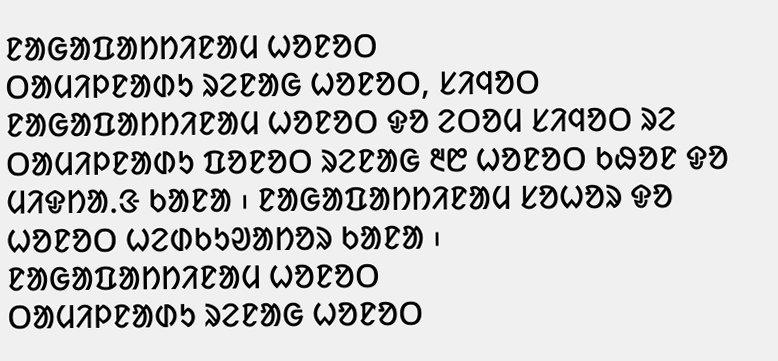ᱱᱟᱜᱟᱯᱟᱴᱴᱤᱱᱟᱢ ᱦᱚᱱᱚᱛ
ᱛᱟᱢᱤᱞᱱᱟᱰᱩ ᱨᱮᱱᱟᱜ ᱦᱚᱱᱚᱛ, ᱥᱤᱧᱚᱛ
ᱱᱟᱜᱟᱯᱟᱴᱴᱤᱱᱟᱢ ᱦᱚᱱᱚᱛ ᱫᱚ ᱮᱛᱚᱢ ᱥᱤᱧᱚᱛ ᱨᱮ ᱛᱟᱢᱤᱞᱱᱟᱰᱩ ᱯᱚᱱᱚᱛ ᱨᱮᱱᱟᱜ ᱓᱘ ᱦᱚᱱᱚᱛ ᱠᱷᱚᱱ ᱫᱚ ᱢᱤᱫᱴᱟᱹᱝ ᱠᱟᱱᱟ ᱾ ᱱᱟᱜᱟᱯᱟᱴᱴᱤᱱᱟᱢ ᱥᱚᱦᱚᱨ ᱫᱚ ᱦᱚᱱᱚᱛ ᱦᱮᱰᱠᱩᱣᱟᱴᱚᱨ ᱠᱟᱱᱟ ᱾
ᱱᱟᱜᱟᱯᱟᱴᱴᱤᱱᱟᱢ ᱦᱚᱱᱚᱛ
ᱛᱟᱢᱤᱞᱱᱟᱰᱩ ᱨᱮᱱᱟᱜ ᱦᱚᱱᱚᱛ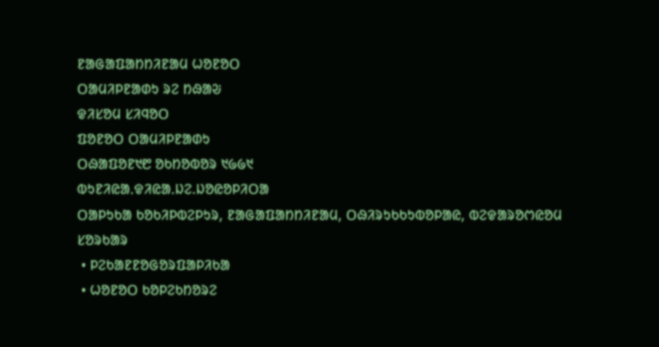ᱱᱟᱜᱟᱯᱟᱴᱴᱤᱱᱟᱢ ᱦᱚᱱᱚᱛ
ᱛᱟᱢᱤᱞᱱᱟᱰᱩ ᱨᱮ ᱴᱷᱟᱶ
ᱫᱤᱥᱚᱢ ᱥᱤᱧᱚᱛ
ᱯᱚᱱᱚᱛ ᱛᱟᱢᱤᱞᱱᱟᱰᱩ
ᱛᱷᱟᱯᱚᱱ᱑᱘ ᱚᱠᱴᱚᱵᱚᱨ ᱑᱙᱙᱑
ᱵᱩᱱᱤᱭᱟᱹᱫᱤᱭᱟᱹᱡᱮ.ᱡᱚᱭᱚᱞᱤᱛᱟ
ᱛᱟᱞᱩᱠᱟ ᱠᱚᱠᱤᱞᱵᱮᱞᱩᱨ, ᱱᱟᱜᱟᱯᱟᱴᱴᱤᱱᱟᱢ, ᱛᱷᱤᱨᱩᱠᱠᱩᱵᱚᱞᱟᱭ, ᱵᱮᱫᱟᱨᱚᱬᱭᱚᱢ
ᱥᱚᱨᱠᱟᱨ
 • ᱞᱮᱠᱟᱱᱱᱚᱜᱚᱨᱯᱟᱞᱤᱠᱟ
 • ᱦᱚᱱᱚᱛ ᱠᱚᱞᱮᱠᱴᱚᱨᱮ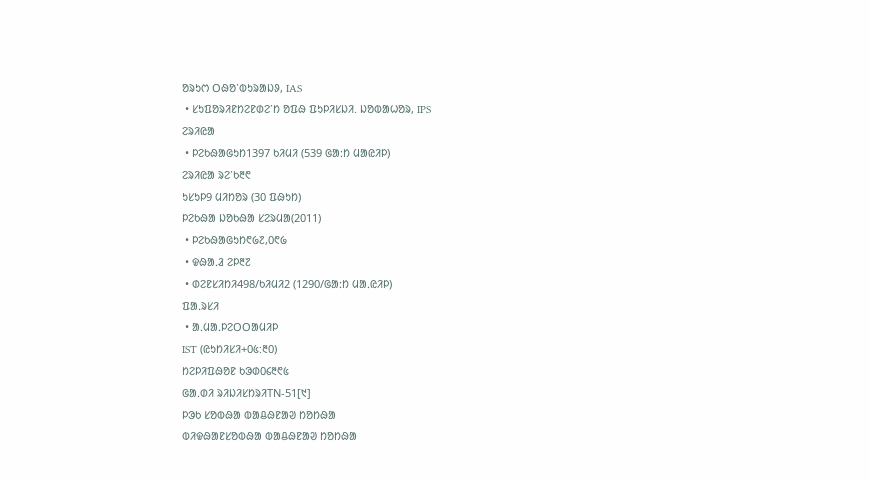ᱚᱨᱩᱬ ᱛᱷᱚᱸᱵᱩᱨᱟᱡᱽ, IAS
 • ᱥᱩᱯᱚᱨᱤᱱᱴᱮᱱᱰᱮᱸᱴ ᱚᱯᱷ ᱯᱩᱞᱤᱥᱡᱤ. ᱡᱚᱵᱟᱦᱚᱨ, IPS
ᱮᱨᱤᱭᱟ
 • ᱞᱮᱠᱷᱟᱜᱩᱴ1397 ᱠᱤᱢᱤ (539 ᱜᱟᱺᱴ ᱢᱟᱭᱤᱞ)
ᱮᱨᱤᱭᱟ ᱨᱮᱸᱠ᱓᱖
ᱩᱥᱩᱞ9 ᱢᱤᱴᱚᱨ (30 ᱯᱷᱩᱴ)
ᱞᱮᱠᱷᱟ ᱡᱚᱠᱷᱟ ᱥᱮᱨᱢᱟ(2011)
 • ᱞᱮᱠᱷᱟᱜᱩᱴ᱖᱙᱗,᱐᱖᱙
 • ᱫᱷᱟᱹᱲ ᱮᱞ᱓᱗
 • ᱰᱮᱱᱥᱤᱴᱤ498/ᱠᱤᱢᱤ2 (1290/ᱜᱟᱺᱴ ᱢᱟᱹᱭᱤᱞ)
ᱯᱟᱹᱨᱥᱤ
 • ᱟᱹᱢᱟᱹᱞᱮᱛᱛᱟᱢᱤᱞ
IST (ᱭᱩᱴᱤᱥᱤ+᱐᱕:᱓᱐)
ᱴᱮᱞᱤᱯᱷᱚᱱ ᱠᱳᱰ᱐᱔᱓᱖᱕
ᱜᱟᱹᱰᱤ ᱨᱤᱡᱤᱥᱴᱨᱤTN-51[᱑]
ᱞᱳᱠ ᱥᱚᱵᱷᱟ ᱵᱟᱪᱷᱱᱟᱣ ᱴᱚᱴᱷᱟ
ᱵᱤᱫᱷᱟᱱᱥᱚᱵᱷᱟ ᱵᱟᱪᱷᱱᱟᱣ ᱴᱚᱴᱷᱟ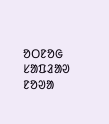ᱚᱛᱱᱚᱜ ᱥᱟᱯᱲᱟᱣ
ᱱᱚᱣᱟ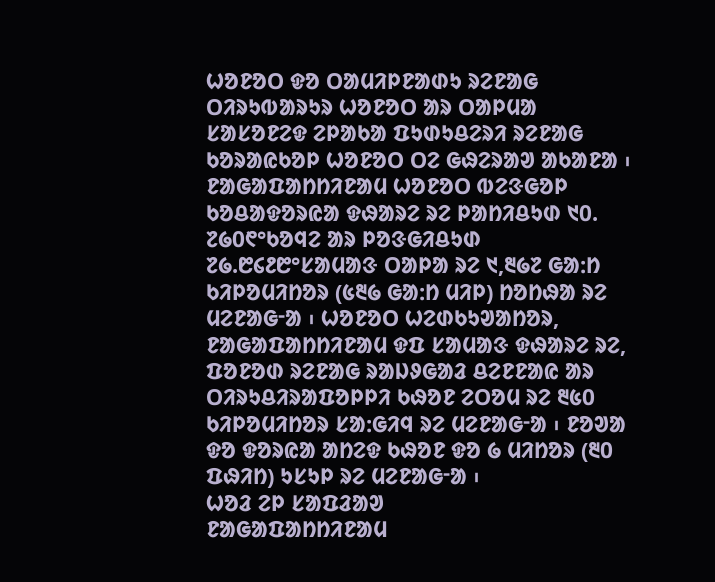ᱦᱚᱱᱚᱛ ᱫᱚ ᱛᱟᱢᱤᱞᱱᱟᱰᱩ ᱨᱮᱱᱟᱜ ᱛᱤᱨᱩᱵᱟᱨᱩᱨ ᱦᱚᱱᱚᱛ ᱟᱨ ᱛᱟᱞᱢᱟ ᱥᱟᱥᱚᱱᱮᱫ ᱮᱞᱟᱠᱟ ᱯᱩᱰᱩᱪᱮᱨᱤ ᱨᱮᱱᱟᱜ ᱠᱚᱨᱟᱭᱠᱚᱞ ᱦᱚᱱᱚᱛ ᱛᱮ ᱜᱷᱮᱨᱟᱣ ᱟᱠᱟᱱᱟ ᱾ ᱱᱟᱜᱟᱯᱟᱴᱴᱤᱱᱟᱢ ᱦᱚᱱᱚᱛ ᱵᱮᱝᱜᱚᱞ ᱠᱚᱪᱟᱫᱚᱨᱭᱟ ᱫᱷᱟᱨᱮ ᱨᱮ ᱞᱟᱴᱤᱪᱩᱰ ᱑᱐. ᱗᱙᱐᱖°ᱠᱚᱧᱮ ᱟᱨ ᱞᱚᱝᱜᱤᱪᱩᱰ ᱗᱙.᱘᱔᱒᱘°ᱥᱟᱢᱟᱝ ᱛᱟᱞᱟ ᱨᱮ ᱑,᱓᱙᱗ ᱜᱟᱺᱴ ᱠᱤᱞᱚᱢᱤᱴᱚᱨ (᱕᱓᱙ ᱜᱟᱺᱴ ᱢᱤᱞ) ᱴᱚᱴᱷᱟ ᱨᱮ ᱢᱮᱱᱟᱜᱼᱟ ᱾ ᱦᱚᱱᱚᱛ ᱦᱮᱰᱠᱩᱣᱟᱴᱚᱨ, ᱱᱟᱜᱟᱯᱟᱴᱴᱤᱱᱟᱢ ᱫᱯ ᱥᱟᱢᱟᱝ ᱫᱷᱟᱨᱮ ᱨᱮ, ᱯᱚᱱᱚᱰ ᱨᱮᱱᱟᱜ ᱨᱟᱡᱽᱜᱟᱲ ᱪᱮᱱᱱᱟᱭ ᱟᱨ ᱛᱤᱨᱩᱪᱤᱨᱟᱯᱚᱞᱞᱤ ᱠᱷᱚᱱ ᱮᱛᱚᱢ ᱨᱮ ᱓᱕᱐ ᱠᱤᱞᱚᱢᱤᱴᱚᱨ ᱥᱟᱺᱜᱤᱧ ᱨᱮ ᱢᱮᱱᱟᱜᱼᱟ ᱾ ᱱᱚᱣᱟ ᱫᱚ ᱫᱚᱨᱭᱟ ᱟᱴᱮᱫ ᱠᱷᱚᱱ ᱫᱚ ᱙ ᱢᱤᱴᱚᱨ (᱓᱐ ᱯᱷᱤᱴ) ᱩᱥᱩᱞ ᱨᱮ ᱢᱮᱱᱟᱜᱼᱟ ᱾
ᱦᱚᱲ ᱮᱞ ᱥᱟᱯᱲᱟᱣ
ᱱᱟᱜᱟᱯᱟᱴᱴᱤᱱᱟᱢ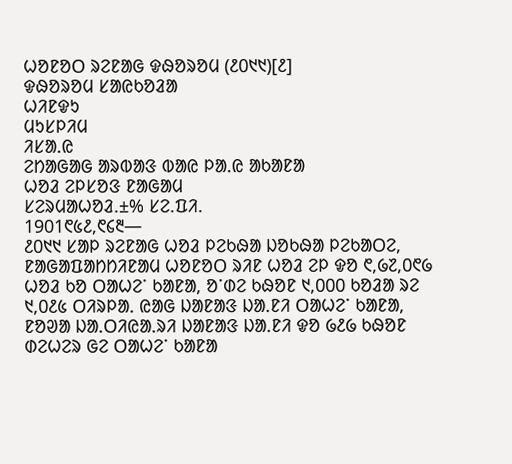ᱦᱚᱱᱚᱛ ᱨᱮᱱᱟᱜ ᱫᱷᱚᱨᱚᱢ (᱒᱐᱑᱑)[᱒]
ᱫᱷᱚᱨᱚᱢ ᱥᱟᱭᱠᱚᱲᱟ
ᱦᱤᱱᱫᱩ
ᱢᱩᱥᱞᱤᱢ
ᱤᱥᱟᱹᱭ
ᱮᱴᱟᱜᱟᱜ ᱟᱨᱵᱟᱝ ᱵᱟᱭ ᱞᱟᱹᱭ ᱟᱠᱟᱱᱟ
ᱦᱚᱲ ᱮᱞᱥᱚᱝ ᱱᱟᱜᱟᱢ
ᱥᱮᱨᱢᱟᱦᱚᱲ.±% ᱥᱮ.ᱯᱤ.
1901᱖᱕᱒,᱖᱔᱓—
᱒᱐᱑᱑ ᱥᱟᱞ ᱨᱮᱱᱟᱜ ᱦᱚᱲ ᱞᱮᱠᱷᱟ ᱡᱚᱠᱷᱟ ᱞᱮᱠᱟᱛᱮ, ᱱᱟᱜᱟᱯᱟᱴᱴᱤᱱᱟᱢ ᱦᱚᱱᱚᱛ ᱨᱤᱱ ᱦᱚᱲ ᱮᱞ ᱫᱚ ᱖,᱙᱗,᱐᱖᱙ ᱦᱚᱲ ᱠᱚ ᱛᱟᱦᱮᱸ ᱠᱟᱱᱟ, ᱚᱸᱰᱮ ᱠᱷᱚᱱ ᱑,᱐᱐᱐ ᱠᱚᱲᱟ ᱨᱮ ᱑,᱐᱒᱕ ᱛᱤᱨᱞᱟᱹ ᱭᱟᱜ ᱡᱟᱱᱟᱝ ᱡᱟᱹᱱᱤ ᱛᱟᱦᱮᱸ ᱠᱟᱱᱟ, ᱱᱚᱣᱟ ᱡᱟᱹᱛᱤᱭᱟᱹᱨᱤ ᱡᱟᱱᱟᱝ ᱡᱟᱹᱱᱤ ᱫᱚ ᱙᱒᱙ ᱠᱷᱚᱱ ᱰᱮᱦᱮᱨ ᱜᱮ ᱛᱟᱦᱮᱸ ᱠᱟᱱᱟ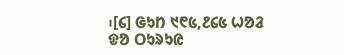᱾[᱔] ᱜᱩᱴ ᱑᱖᱕,᱒᱔᱕ ᱦᱚᱲ ᱫᱚ ᱛᱩᱨᱩᱭ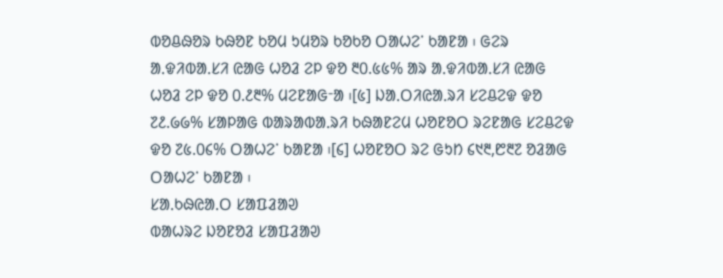ᱵᱚᱪᱷᱚᱨ ᱠᱷᱚᱱ ᱠᱚᱢ ᱩᱢᱚᱨ ᱠᱚᱠᱚ ᱛᱟᱦᱮᱸ ᱠᱟᱱᱟ ᱾ ᱜᱮᱨ ᱟᱹᱫᱤᱵᱟᱹᱥᱤ ᱭᱟᱜ ᱦᱚᱲ ᱮᱞ ᱫᱚ ᱓᱐.᱕᱕% ᱟᱨ ᱟᱹᱫᱤᱵᱟᱹᱥᱤ ᱭᱟᱜ ᱦᱚᱲ ᱮᱞ ᱫᱚ ᱐.᱒᱓% ᱢᱮᱱᱟᱜᱼᱟ ᱾[᱕] ᱡᱟᱹᱛᱤᱭᱟᱹᱨᱤ ᱥᱮᱪᱮᱫ ᱫᱚ ᱗᱒.᱙᱙% ᱥᱟᱞᱟᱜ ᱵᱟᱨᱟᱵᱟᱹᱨᱤ ᱠᱷᱟᱱᱮᱢ ᱦᱚᱱᱚᱛ ᱨᱮᱱᱟᱜ ᱥᱮᱪᱮᱫ ᱫᱚ ᱗᱕.᱐᱔% ᱛᱟᱦᱮᱸ ᱠᱟᱱᱟ ᱾[᱔] ᱦᱚᱱᱚᱛ ᱨᱮ ᱜᱩᱴ ᱔᱑᱓,᱘᱓᱗ ᱚᱲᱟᱜ ᱛᱟᱦᱮᱸ ᱠᱟᱱᱟ ᱾
ᱥᱟᱹᱠᱷᱭᱟᱹᱛ ᱥᱟᱯᱲᱟᱣ
ᱵᱟᱦᱨᱮ ᱡᱚᱱᱚᱲ ᱥᱟᱯᱲᱟᱣ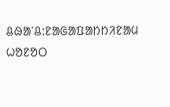ᱪᱷᱟᱸᱪ:ᱱᱟᱜᱟᱯᱟᱴᱴᱤᱱᱟᱢ ᱦᱚᱱᱚᱛ